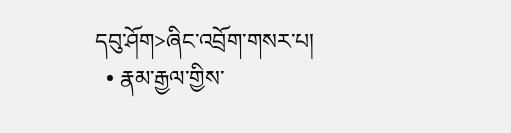དབུ་ཤོག>ཞིང་འབྲོག་གསར་པ།
  • རྣམ་རྒྱལ་གྱིས་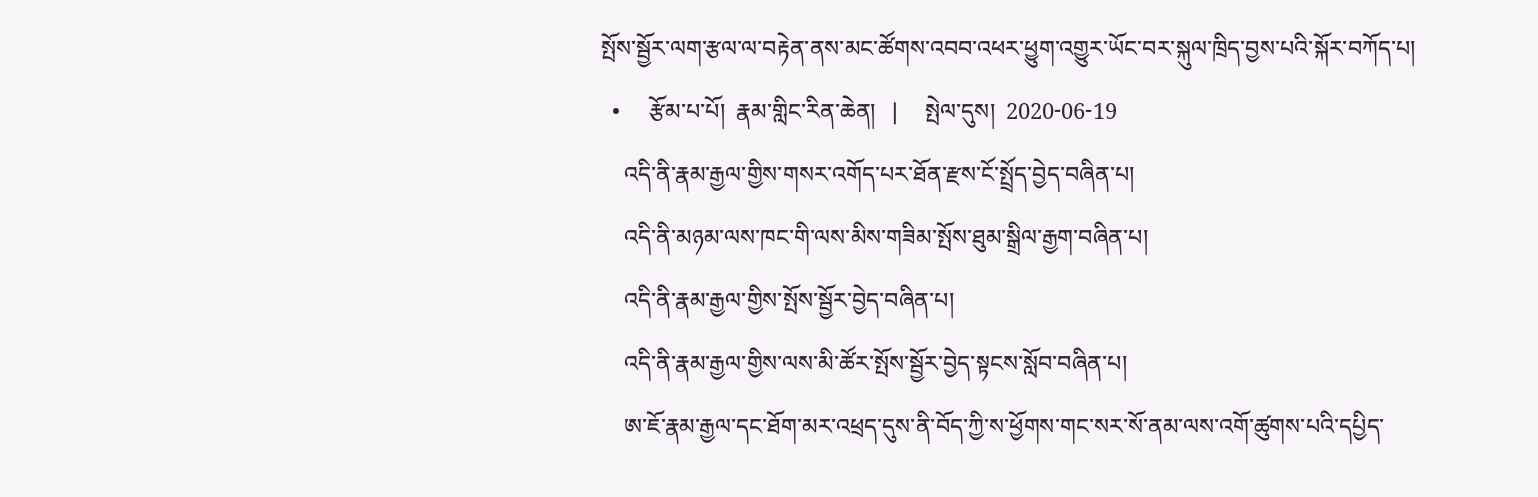སྤོས་སྦྱོར་ལག་རྩལ་ལ་བརྟེན་ནས་མང་ཚོགས་འབབ་འཕར་ཕྱུག་འགྱུར་ཡོང་བར་སྐུལ་ཁྲིད་བྱས་པའི་སྐོར་བཀོད་པ།
  •     རྩོམ་པ་པོ།  རྣམ་གླིང་རིན་ཆེན།   |     སྤེལ་དུས།  2020-06-19
    འདི་ནི་རྣམ་རྒྱལ་གྱིས་གསར་འགོད་པར་ཐོན་རྫས་ངོ་སྤྲོད་བྱེད་བཞིན་པ།
    འདི་ནི་མཉམ་ལས་ཁང་གི་ལས་མིས་གཟིམ་སྤོས་ཐུམ་སྒྲིལ་རྒྱག་བཞིན་པ།
    འདི་ནི་རྣམ་རྒྱལ་གྱིས་སྤོས་སྦྱོར་བྱེད་བཞིན་པ།
    འདི་ནི་རྣམ་རྒྱལ་གྱིས་ལས་མི་ཚོར་སྤོས་སྦྱོར་བྱེད་སྟངས་སློབ་བཞིན་པ།
    ཨ་ཇོ་རྣམ་རྒྱལ་དང་ཐོག་མར་འཕྲད་དུས་ནི་བོད་ཀྱི་ས་ཕྱོགས་གང་སར་སོ་ནམ་ལས་འགོ་ཚུགས་པའི་དཔྱིད་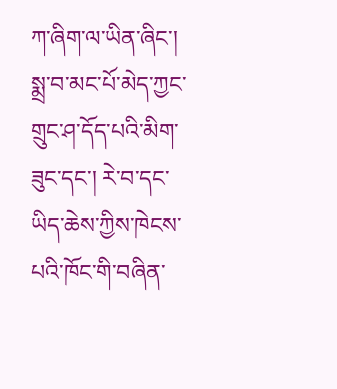ཀ་ཞིག་ལ་ཡིན་ཞིང་། སྨྲ་བ་མང་པོ་མེད་ཀྱང་གྲུང་ཤ་དོད་པའི་མིག་ཟུང་དང་། རེ་བ་དང་ཡིད་ཆེས་ཀྱིས་ཁེངས་པའི་ཁོང་གི་བཞིན་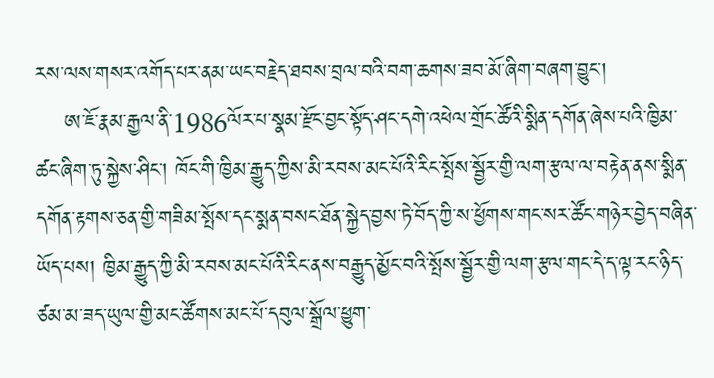རས་ལས་གསར་འགོད་པར་ནམ་ཡང་བརྗེད་ཐབས་བྲལ་བའི་བག་ཆགས་ཟབ་མོ་ཞིག་བཞག་བྱུང་།
    ཨ་ཇོ་རྣམ་རྒྱལ་ནི་1986ལོར་པ་སྣམ་རྫོང་བྱང་སྟོད་ཤང་དགེ་འཕེལ་གྲོང་ཚོའི་སྨིན་དགོན་ཞེས་པའི་ཁྱིམ་ཚང་ཞིག་ཏུ་སྐྱེས་ཤིང་། ཁོང་གི་ཁྱིམ་རྒྱུད་ཀྱིས་མི་རབས་མང་པོའི་རིང་སྤོས་སྦྱོར་གྱི་ལག་རྩལ་ལ་བརྟེན་ནས་སྨིན་དགོན་རྟགས་ཅན་གྱི་གཟིམ་སྤོས་དང་སྨན་བསང་ཐོན་སྐྱེད་བྱས་ཏེ་བོད་ཀྱི་ས་ཕྱོགས་གང་སར་ཚོང་གཉེར་བྱེད་བཞིན་ཡོད་པས། ཁྱིམ་རྒྱུད་ཀྱི་མི་རབས་མང་པོའི་རིང་ནས་བརྒྱུད་མྱོང་བའི་སྤོས་སྦྱོར་གྱི་ལག་རྩལ་གང་དེ་ད་ལྟ་རང་ཉིད་ཙམ་མ་ཟད་ཡུལ་གྱི་མང་ཚོགས་མང་པོ་དབུལ་སྒྲོལ་ཕྱུག་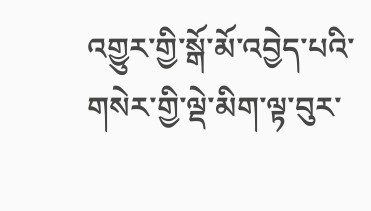འགྱུར་གྱི་སྒོ་མོ་འབྱེད་པའི་གསེར་གྱི་ལྡེ་མིག་ལྟ་བུར་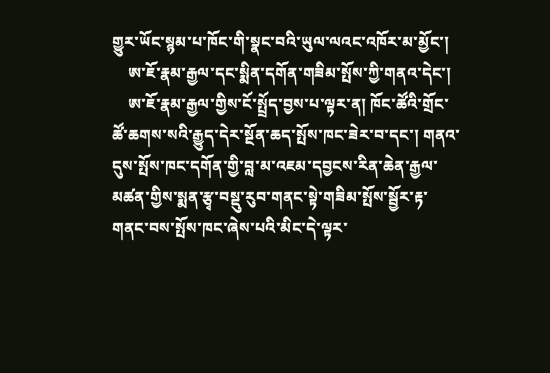གྱུར་ཡོང་སྙམ་པ་ཁོང་གི་སྣང་བའི་ཡུལ་ལའང་འཁོར་མ་མྱོང་།
    ཨ་ཇོ་རྣམ་རྒྱལ་དང་སྨིན་དགོན་གཟིམ་སྤོས་ཀྱི་གནའ་དེང་།
    ཨ་ཇོ་རྣམ་རྒྱལ་གྱིས་ངོ་སྤྲོད་བྱས་པ་ལྟར་ན། ཁོང་ཚོའི་གྲོང་ཚོ་ཆགས་སའི་རྒྱུད་དེར་སྔོན་ཆད་སྤོས་ཁང་ཟེར་བ་དང་། གནའ་དུས་སྤོས་ཁང་དགོན་གྱི་བླ་མ་འཇམ་དབྱངས་རིན་ཆེན་རྒྱལ་མཚན་གྱིས་སྨན་རྩྭ་བསྡུ་རུབ་གནང་སྟེ་གཟིམ་སྤོས་སྦྱོར་རྟ་གནང་བས་སྤོས་ཁང་ཞེས་པའི་མིང་དེ་ལྟར་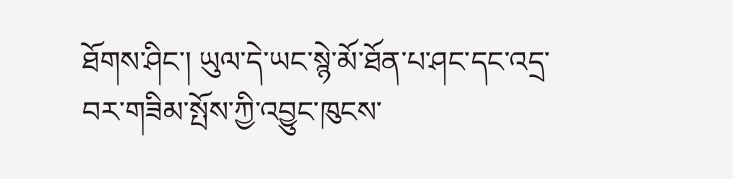ཐོགས་ཤིང་། ཡུལ་དེ་ཡང་སྙེ་མོ་ཐོན་པ་ཤང་དང་འདྲ་བར་གཟིམ་སྤོས་ཀྱི་འབྱུང་ཁུངས་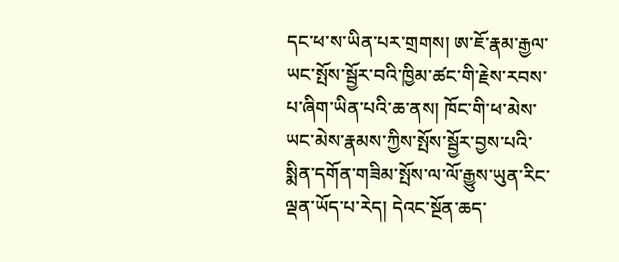དང་ཕ་ས་ཡིན་པར་གྲགས། ཨ་ཇོ་རྣམ་རྒྱལ་ཡང་སྤོས་སྦྱོར་བའི་ཁྱིམ་ཚང་གི་རྗེས་རབས་པ་ཞིག་ཡིན་པའི་ཆ་ནས། ཁོང་གི་ཕ་མེས་ཡང་མེས་རྣམས་ཀྱིས་སྤོས་སྦྱོར་བྱས་པའི་སྨིན་དགོན་གཟིམ་སྤོས་ལ་ལོ་རྒྱུས་ཡུན་རིང་ལྡན་ཡོད་པ་རེད། དེའང་སྔོན་ཆད་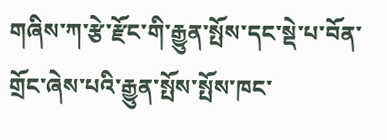གཞིས་ཀ་རྩེ་རྫོང་གི་རྒྱུན་སྤོས་དང་སྡེ་པ་བོན་གྲོང་ཞེས་པའི་རྒྱུན་སྤོས་སྤོས་ཁང་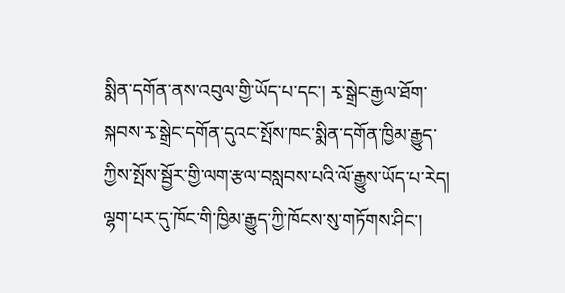སྨིན་དགོན་ནས་འབུལ་གྱི་ཡོད་པ་དང་། རྭ་སྒྲེང་རྒྱལ་ཐོག་སྐབས་རྭ་སྒྲེང་དགོན་དུའང་སྤོས་ཁང་སྨིན་དགོན་ཁྱིམ་རྒྱུད་ཀྱིས་སྤོས་སྦྱོར་གྱི་ལག་རྩལ་བསླབས་པའི་ལོ་རྒྱུས་ཡོད་པ་རེད། ལྷག་པར་དུ་ཁོང་གི་ཁྱིམ་རྒྱུད་ཀྱི་ཁོངས་སུ་གཏོགས་ཤིང་།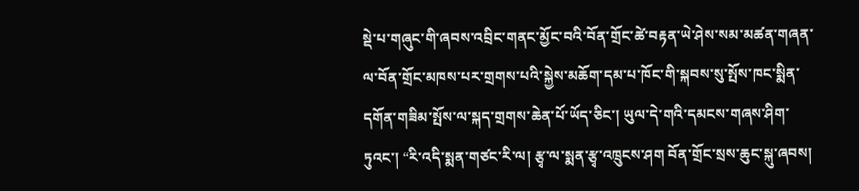སྡེ་པ་གཞུང་གི་ཞབས་འབྲིང་གནང་མྱོང་བའི་བོན་གྲོང་ཚེ་བརྟན་ཡེ་ཤེས་སམ་མཚན་གཞན་ལ་བོན་གྲོང་མཁས་པར་གྲགས་པའི་སྐྱེས་མཆོག་དམ་པ་ཁོང་གི་སྐབས་སུ་སྤོས་ཁང་སྨིན་དགོན་གཟིམ་སྤོས་ལ་སྐད་གྲགས་ཆེན་པོ་ཡོད་ཅིང་། ཡུལ་དེ་གའི་དམངས་གཞས་ཤིག་ཏུའང་། “རི་འདི་སྨན་གཙང་རི་ལ། རྩྭ་ལ་སྨན་རྩྭ་འཁྲུངས་ཤག བོན་གྲོང་སྲས་ཆུང་སྐུ་ཞབས།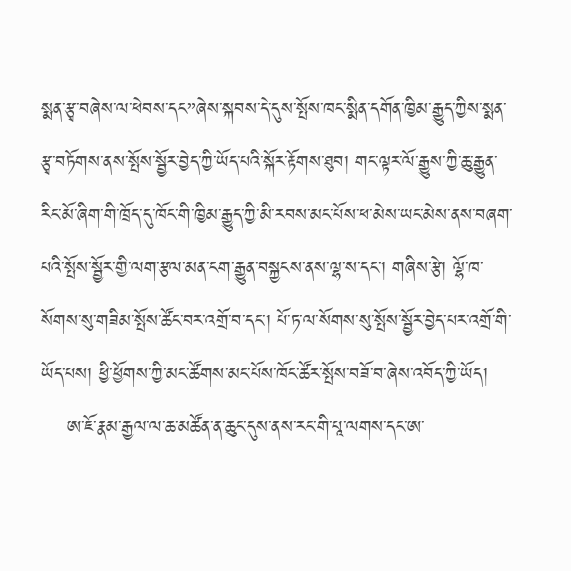སྨན་རྩྭ་བཞེས་ལ་ཕེབས་དང”ཞེས་སྐབས་དེ་དུས་སྤོས་ཁང་སྨིན་དགོན་ཁྱིམ་རྒྱུད་ཀྱིས་སྨན་རྩྭ་བཏོགས་ནས་སྤོས་སྦྱོར་བྱེད་ཀྱི་ཡོད་པའི་སྐོར་རྟོགས་ཐུབ། གང་ལྟར་ལོ་རྒྱུས་ཀྱི་ཆུ་རྒྱུན་རིང་མོ་ཞིག་གི་ཁྲོད་དུ་ཁོང་གི་ཁྱིམ་རྒྱུད་ཀྱི་མི་རབས་མང་པོས་ཕ་མེས་ཡང་མེས་ནས་བཞག་པའི་སྤོས་སྦྱོར་གྱི་ལག་རྩལ་མན་ངག་རྒྱུན་བསྐྱངས་ནས་ལྷ་ས་དང་། གཞིས་རྩེ། ལྷོ་ཁ་སོགས་སུ་གཟིམ་སྤོས་ཚོང་བར་འགྲོ་བ་དང་། པོ་ཏ་ལ་སོགས་སུ་སྤོས་སྦྱོར་བྱེད་པར་འགྲོ་གི་ཡོད་པས། ཕྱི་ཕྱོགས་ཀྱི་མང་ཚོགས་མང་པོས་ཁོང་ཚོར་སྤོས་བཟོ་བ་ཞེས་འབོད་ཀྱི་ཡོད།
    ཨ་ཇོ་རྣམ་རྒྱལ་ལ་ཆ་མཚོན་ན་ཆུང་དུས་ནས་རང་གི་པཱ་ལགས་དང་ཨ་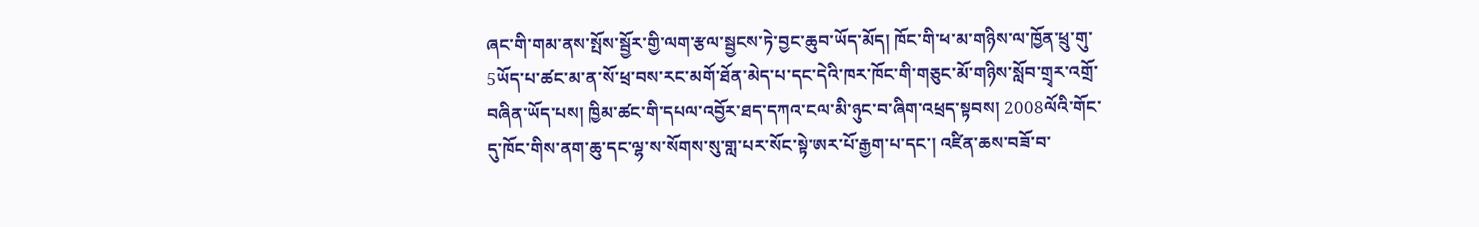ཞང་གི་གམ་ནས་སྤོས་སྦྱོར་གྱི་ལག་རྩལ་སྦྱངས་ཏེ་བྱང་ཆུབ་ཡོད་མོད། ཁོང་གི་ཕ་མ་གཉིས་ལ་ཁྱོན་ཕྲུ་གུ་5ཡོད་པ་ཚང་མ་ན་སོ་ཕྲ་བས་རང་མགོ་ཐོན་མེད་པ་དང་དེའི་ཁར་ཁོང་གི་གཅུང་མོ་གཉིས་སློབ་གྲྭར་འགྲོ་བཞིན་ཡོད་པས། ཁྱིམ་ཚང་གི་དཔལ་འབྱོར་ཐད་དཀའ་ངལ་མི་ཉུང་བ་ཞིག་འཕྲད་སྟབས། 2008ལོའི་གོང་དུ་ཁོང་གིས་ནག་ཆུ་དང་ལྷ་ས་སོགས་སུ་གླ་པར་སོང་སྟེ་ཨར་པོ་རྒྱག་པ་དང་། འཛིན་ཆས་བཟོ་བ་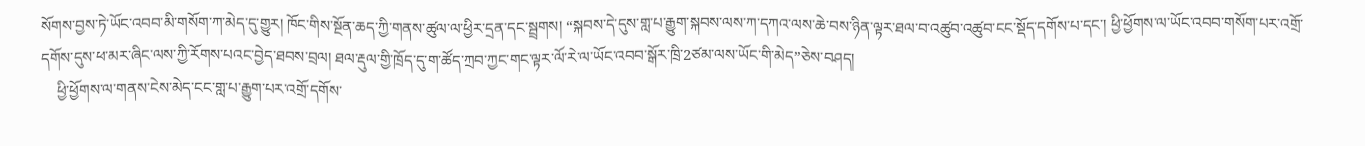སོགས་བྱས་ཏེ་ཡོང་འབབ་མི་གསོག་ཀ་མེད་དུ་གྱུར། ཁོང་གིས་སྔོན་ཆད་ཀྱི་གནས་ཚུལ་ལ་ཕྱིར་དྲན་དང་སྦྲགས། “སྐབས་དེ་དུས་གླ་པ་རྒྱུག་སྐབས་ལས་ཀ་དཀའ་ལས་ཆེ་བས་ཉིན་ལྟར་ཐལ་བ་འཚུབ་འཚུབ་ངང་སྡོད་དགོས་པ་དང་། ཕྱི་ཕྱོགས་ལ་ཡོང་འབབ་གསོག་པར་འགྲོ་དགོས་དུས་ཕ་མར་ཞིང་ལས་ཀྱི་རོགས་པའང་བྱེད་ཐབས་བྲལ། ཐལ་རྡུལ་གྱི་ཁྲོད་དུ་ག་ཚོད་ཀྲབ་ཀྱང་གང་ལྟར་ལོ་རེ་ལ་ཡོང་འབབ་སྒོར་ཁྲི་2ཙམ་ལས་ཡོང་གི་མེད”ཅེས་བཤད།
    ཕྱི་ཕྱོགས་ལ་གནས་ངེས་མེད་ངང་གླ་པ་རྒྱུག་པར་འགྲོ་དགོས་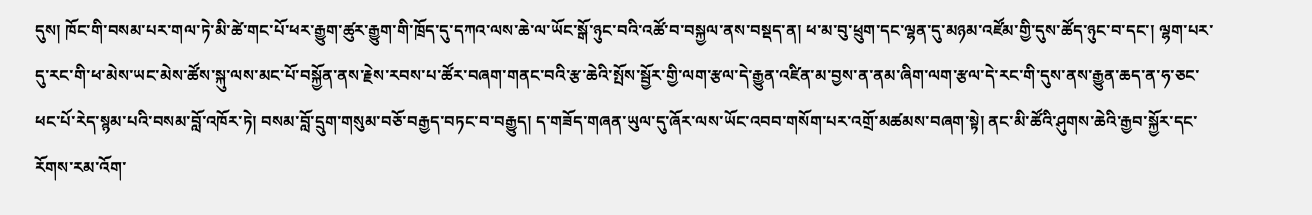དུས། ཁོང་གི་བསམ་པར་གལ་ཏེ་མི་ཚེ་གང་པོ་ཕར་རྒྱུག་ཚུར་རྒྱུག་གི་ཁྲོད་དུ་དཀའ་ལས་ཆེ་ལ་ཡོང་སྒོ་ཉུང་བའི་འཚོ་བ་བསྐྱལ་ནས་བསྡད་ན། ཕ་མ་བུ་ཕྲུག་དང་ལྷན་དུ་མཉམ་འཛོམ་གྱི་དུས་ཚོད་ཉུང་བ་དང་། ལྷག་པར་དུ་རང་གི་ཕ་མེས་ཡང་མེས་ཚོས་སྐུ་ལས་མང་པོ་བསྐྱོན་ནས་རྗེས་རབས་པ་ཚོར་བཞག་གནང་བའི་རྩ་ཆེའི་སྤོས་སྦྱོར་གྱི་ལག་རྩལ་དེ་རྒྱུན་འཛིན་མ་བྱས་ན་ནམ་ཞིག་ལག་རྩལ་དེ་རང་གི་དུས་ནས་རྒྱུན་ཆད་ན་ཧ་ཅང་ཕང་པོ་རེད་སྙམ་པའི་བསམ་བློ་འཁོར་ཏེ། བསམ་བློ་དྲུག་གསུམ་བཅོ་བརྒྱད་བཏང་བ་བརྒྱུད། ད་གཟོད་གཞན་ཡུལ་དུ་ཞོར་ལས་ཡོང་འབབ་གསོག་པར་འགྲོ་མཚམས་བཞག་སྟེ། ནང་མི་ཚོའི་ཤུགས་ཆེའི་རྒྱབ་སྐྱོར་དང་རོགས་རམ་འོག་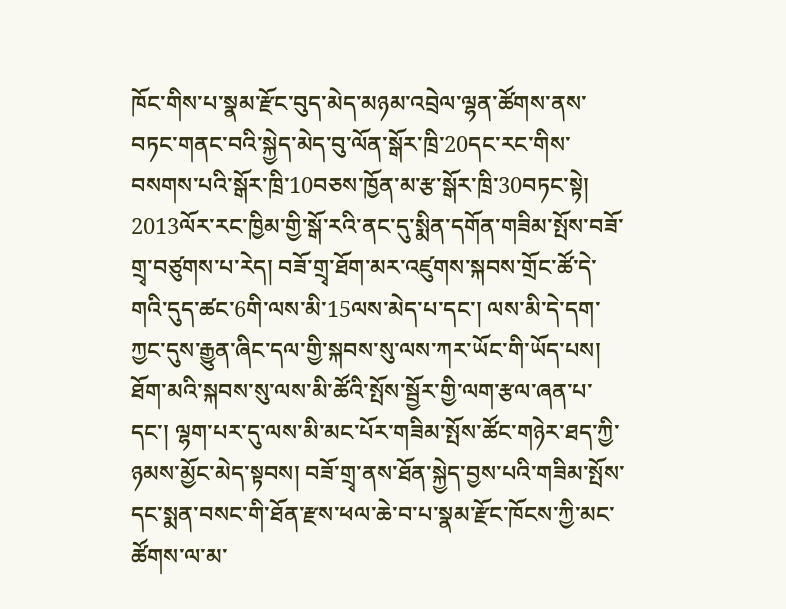ཁོང་གིས་པ་སྣམ་རྫོང་བུད་མེད་མཉམ་འབྲེལ་ལྷན་ཚོགས་ནས་བཏང་གནང་བའི་སྐྱེད་མེད་བུ་ལོན་སྒོར་ཁྲི་20དང་རང་གིས་བསགས་པའི་སྒོར་ཁྲི་10བཅས་ཁྱོན་མ་རྩ་སྒོར་ཁྲི་30བཏང་སྟེ། 2013ལོར་རང་ཁྱིམ་གྱི་སྒོ་རའི་ནང་དུ་སྨིན་དགོན་གཟིམ་སྤོས་བཟོ་གྲྭ་བཙུགས་པ་རེད། བཟོ་གྲྭ་ཐོག་མར་འཛུགས་སྐབས་གྲོང་ཚོ་དེ་གའི་དུད་ཚང་6གི་ལས་མི་15ལས་མེད་པ་དང་། ལས་མི་དེ་དག་ཀྱང་དུས་རྒྱུན་ཞིང་དལ་གྱི་སྐབས་སུ་ལས་ཀར་ཡོང་གི་ཡོད་པས། ཐོག་མའི་སྐབས་སུ་ལས་མི་ཚོའི་སྤོས་སྦྱོར་གྱི་ལག་རྩལ་ཞན་པ་དང་། ལྷག་པར་དུ་ལས་མི་མང་པོར་གཟིམ་སྤོས་ཚོང་གཉེར་ཐད་ཀྱི་ཉམས་མྱོང་མེད་སྟབས། བཟོ་གྲྭ་ནས་ཐོན་སྐྱེད་བྱས་པའི་གཟིམ་སྤོས་དང་སྨན་བསང་གི་ཐོན་རྫས་ཕལ་ཆེ་བ་པ་སྣམ་རྫོང་ཁོངས་ཀྱི་མང་ཚོགས་ལ་མ་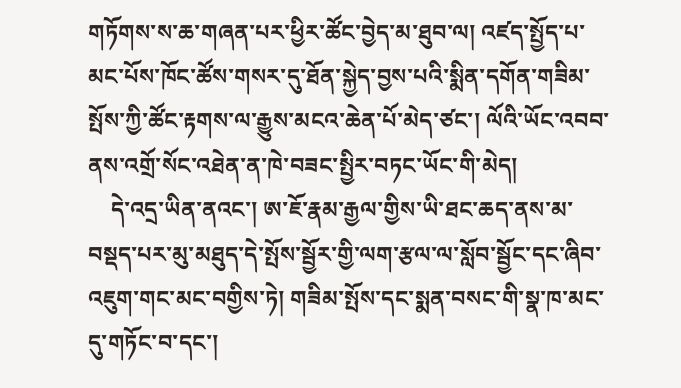གཏོགས་ས་ཆ་གཞན་པར་ཕྱིར་ཚོང་བྱེད་མ་ཐུབ་ལ། འཛད་སྤྱོད་པ་མང་པོས་ཁོང་ཚོས་གསར་དུ་ཐོན་སྐྱེད་བྱས་པའི་སྨིན་དགོན་གཟིམ་སྤོས་ཀྱི་ཚོང་རྟགས་ལ་རྒྱུས་མངའ་ཆེན་པོ་མེད་ཙང་། ལོའི་ཡོང་འབབ་ནས་འགྲོ་སོང་འཐེན་ན་ཁེ་བཟང་སྤྱིར་བཏང་ཡོང་གི་མེད།
    དེ་འདྲ་ཡིན་ནའང་། ཨ་ཇོ་རྣམ་རྒྱལ་གྱིས་ཡི་ཐང་ཆད་ནས་མ་བསྡད་པར་མུ་མཐུད་དེ་སྤོས་སྦྱོར་གྱི་ལག་རྩལ་ལ་སློབ་སྦྱོང་དང་ཞིབ་འཇུག་གང་མང་བགྱིས་ཏེ། གཟིམ་སྤོས་དང་སྨན་བསང་གི་སྣ་ཁ་མང་དུ་གཏོང་བ་དང་།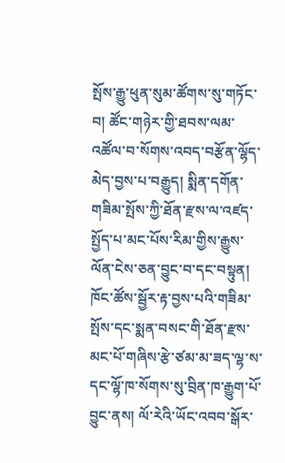སྤོས་རྒྱུ་ཕུན་སུམ་ཚོགས་སུ་གཏོང་བ། ཚོང་གཉེར་གྱི་ཐབས་ལམ་འཚོལ་བ་སོགས་འབད་བརྩོན་ལྷོད་མེད་བྱས་པ་བརྒྱུད། སྨིན་དགོན་གཟིམ་སྤོས་ཀྱི་ཐོན་རྫས་ལ་འཛད་སྤྱོད་པ་མང་པོས་རིམ་གྱིས་རྒྱུས་ལོན་ངེས་ཅན་བྱུང་བ་དང་བསྟུན། ཁོང་ཚོས་སྦྱོར་རྟ་བྱས་པའི་གཟིམ་སྤོས་དང་སྨན་བསང་གི་ཐོན་རྫས་མང་པོ་གཞིས་རྩེ་ཙམ་མ་ཟད་ལྷ་ས་དང་ལྷོ་ཁ་སོགས་སུ་བྲིན་ཁ་རྒྱུག་པོ་བྱུང་ནས། ལོ་རེའི་ཡོང་འབབ་སྒོར་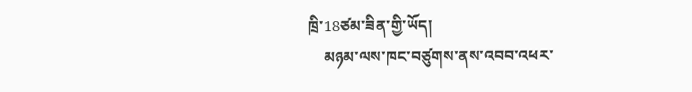ཁྲི་18ཙམ་ཟིན་གྱི་ཡོད།
    མཉམ་ལས་ཁང་བཙུགས་ནས་འབབ་འཕར་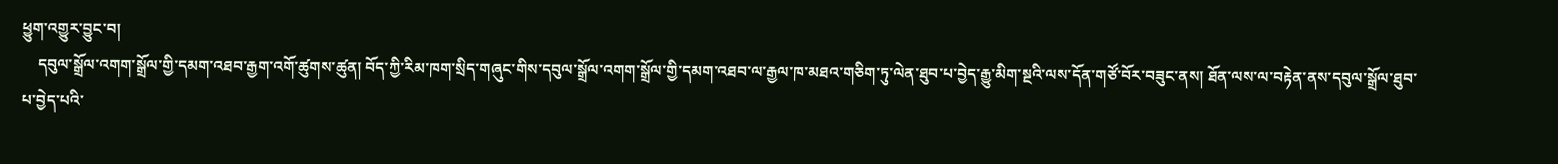ཕྱུག་འགྱུར་བྱུང་བ།
    དབུལ་སྒྲོལ་འགག་སྒྲོལ་གྱི་དམག་འཐབ་རྒྱག་འགོ་ཚུགས་ཚུན། བོད་ཀྱི་རིམ་ཁག་སྲིད་གཞུང་གིས་དབུལ་སྒྲོལ་འགག་སྒྲོལ་གྱི་དམག་འཐབ་ལ་རྒྱལ་ཁ་མཐའ་གཅིག་ཏུ་ལེན་ཐུབ་པ་བྱེད་རྒྱུ་མིག་སྔའི་ལས་དོན་གཙོ་བོར་བཟུང་ནས། ཐོན་ལས་ལ་བརྟེན་ནས་དབུལ་སྒྲོལ་ཐུབ་པ་བྱེད་པའི་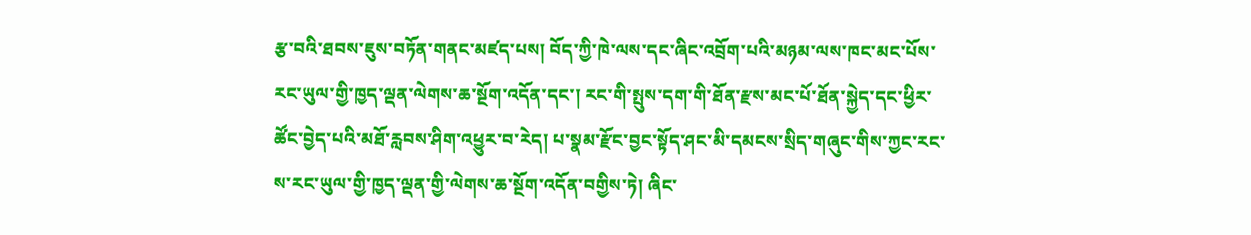རྩ་བའི་ཐབས་ཇུས་བཏོན་གནང་མཛད་པས། བོད་ཀྱི་ཁེ་ལས་དང་ཞིང་འབྲོག་པའི་མཉམ་ལས་ཁང་མང་པོས་རང་ཡུལ་གྱི་ཁྱད་ལྡན་ལེགས་ཆ་སྔོག་འདོན་དང་། རང་གི་སྤུས་དག་གི་ཐོན་རྫས་མང་པོ་ཐོན་སྐྱེད་དང་ཕྱིར་ཚོང་བྱེད་པའི་མཐོ་རླབས་ཤིག་འཕྱུར་བ་རེད། པ་སྣམ་རྫོང་བྱང་སྟོད་ཤང་མི་དམངས་སྲིད་གཞུང་གིས་ཀྱང་རང་ས་རང་ཡུལ་གྱི་ཁྱད་ལྡན་གྱི་ལེགས་ཆ་སྔོག་འདོན་བགྱིས་ཏེ། ཞིང་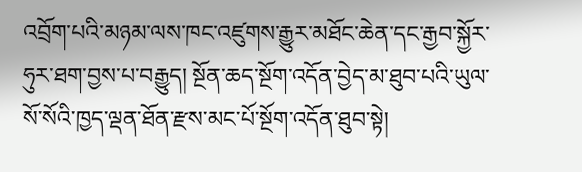འབྲོག་པའི་མཉམ་ལས་ཁང་འཛུགས་རྒྱུར་མཐོང་ཆེན་དང་རྒྱབ་སྐྱོར་ཧུར་ཐག་བྱས་པ་བརྒྱུད། སྔོན་ཆད་སྔོག་འདོན་བྱེད་མ་ཐུབ་པའི་ཡུལ་སོ་སོའི་ཁྱད་ལྡན་ཐོན་རྫས་མང་པོ་སྔོག་འདོན་ཐུབ་སྟེ།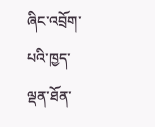ཞིང་འབྲོག་པའི་ཁྱད་ལྡན་ཐོན་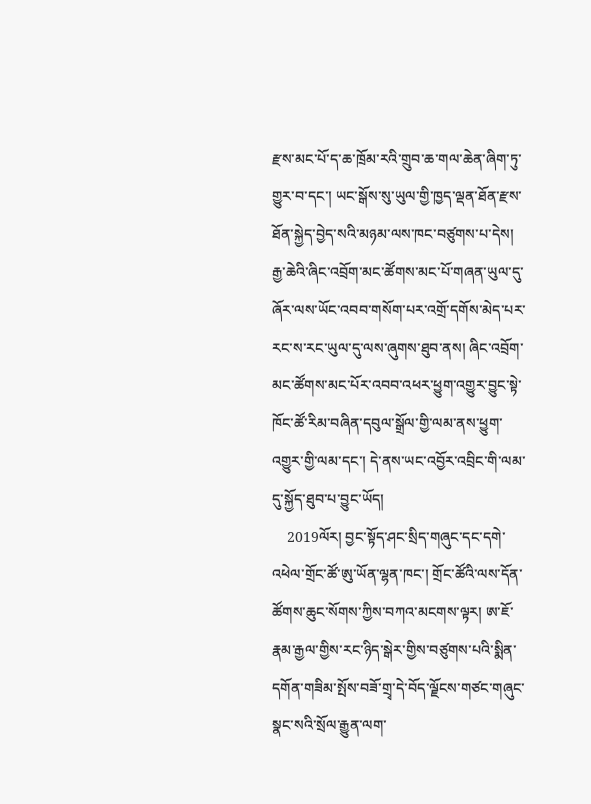རྫས་མང་པོ་ད་ཆ་ཁྲོམ་རའི་གྲུབ་ཆ་གལ་ཆེན་ཞིག་ཏུ་གྱུར་བ་དང་། ཡང་སྒོས་སུ་ཡུལ་གྱི་ཁྱད་ལྡན་ཐོན་རྫས་ཐོན་སྐྱེད་བྱེད་སའི་མཉམ་ལས་ཁང་བཙུགས་པ་དེས། རྒྱ་ཆེའི་ཞིང་འབྲོག་མང་ཚོགས་མང་པོ་གཞན་ཡུལ་དུ་ཞོར་ལས་ཡོང་འབབ་གསོག་པར་འགྲོ་དགོས་མེད་པར་རང་ས་རང་ཡུལ་དུ་ལས་ཞུགས་ཐུབ་ནས། ཞིང་འབྲོག་མང་ཚོགས་མང་པོར་འབབ་འཕར་ཕྱུག་འགྱུར་བྱུང་སྟེ་ཁོང་ཚོ་རིམ་བཞིན་དབུལ་སྒྲོལ་གྱི་ལམ་ནས་ཕྱུག་འགྱུར་གྱི་ལམ་དང་། དེ་ནས་ཡང་འབྱོར་འབྲིང་གི་ལམ་དུ་སྐྱོད་ཐུབ་པ་བྱུང་ཡོད།
    2019ལོར། བྱང་སྟོད་ཤང་སྲིད་གཞུང་དང་དགེ་འཕེལ་གྲོང་ཚོ་ཨུ་ཡོན་ལྷན་ཁང་། གྲོང་ཚོའི་ལས་དོན་ཚོགས་ཆུང་སོགས་ཀྱིས་བཀའ་མངགས་ལྟར། ཨ་ཇོ་རྣམ་རྒྱལ་གྱིས་རང་ཉིད་སྒེར་གྱིས་བཙུགས་པའི་སྨིན་དགོན་གཟིམ་སྤོས་བཟོ་གྲྭ་དེ་བོད་ལྗོངས་གཙང་གཞུང་སྣང་སའི་སྲོལ་རྒྱུན་ལག་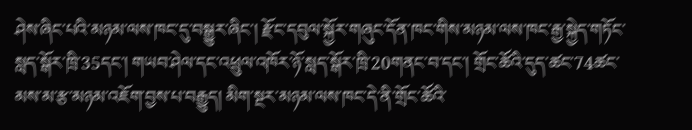ཤེས་ཞིང་པའི་མཉམ་ལས་ཁང་དུ་བསྒྱུར་ཞིང་། རྫོང་དབུལ་སྐྱོར་གཞུང་དོན་ཁང་གིས་མཉམ་ལས་ཁང་རྒྱ་སྐྱེད་གཏོང་སླད་སྒོར་ཁྲི་35དང་། གཡབ་ཤེལ་དང་འཕྲུལ་འཁོར་ཉོ་སླད་སྒོར་ཁྲི་20གནང་བ་དང་། གྲོང་ཚོའི་དུད་ཚང་74ཚང་མས་མ་རྩ་མཉམ་འཇོག་བྱས་པ་བརྒྱུད། མིག་སྔར་མཉམ་ལས་ཁང་དེ་ནི་གྲོང་ཚོའི་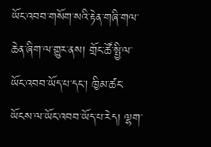ཡོང་འབབ་གསོག་སའི་རྟེན་གཞི་གལ་ཆེན་ཞིག་ལ་གྱུར་ནས། གྲོང་ཚོ་སྤྱི་ལ་ཡོང་འབབ་ཡོད་པ་དང་། ཁྱིམ་ཚང་ཡོངས་ལ་ཡོང་འབབ་ཡོད་པ་རེད། ལྷག་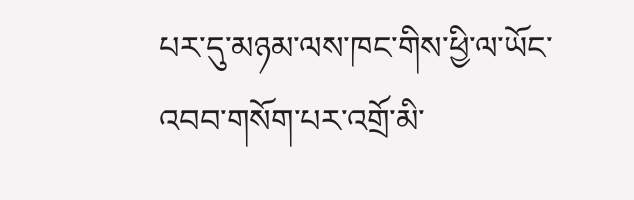པར་དུ་མཉམ་ལས་ཁང་གིས་ཕྱི་ལ་ཡོང་འབབ་གསོག་པར་འགྲོ་མི་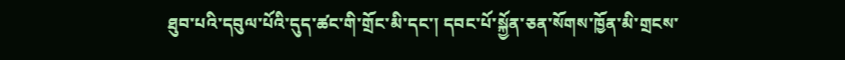ཐུབ་པའི་དབུལ་པོའི་དུད་ཚང་གི་གྲོང་མི་དང་། དབང་པོ་སྐྱོན་ཅན་སོགས་ཁྱོན་མི་གྲངས་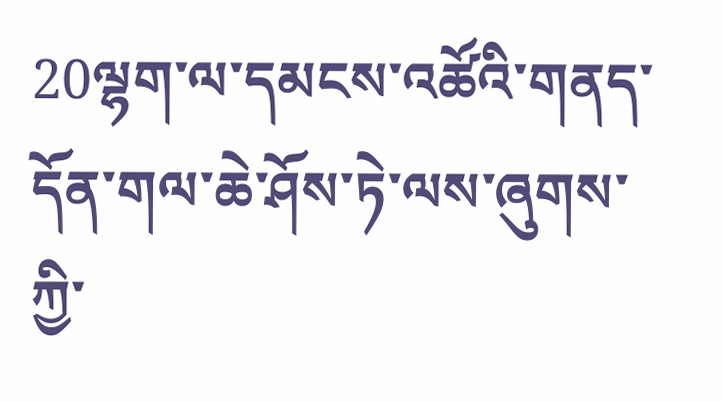20ལྷག་ལ་དམངས་འཚོའི་གནད་དོན་གལ་ཆེ་ཤོས་ཏེ་ལས་ཞུགས་ཀྱི་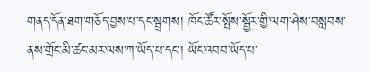གནད་དོན་ཐག་གཅོད་བྱས་པ་དང་སྦྲགས། ཁོང་ཚོར་སྤོས་སྦྱོར་གྱི་ལག་ཤེས་བསླབས་ནས་གྲོང་མི་ཚང་མར་ལས་ཀ་ཡོད་པ་དང་། ཡོང་འབབ་ཡོད་པ་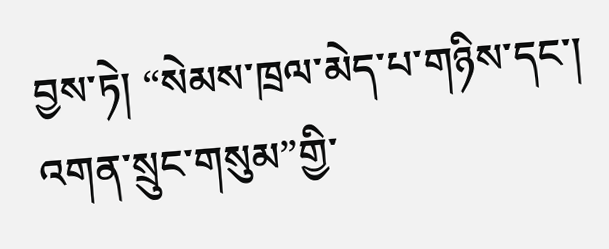བྱས་ཏེ། “སེམས་ཁྲལ་མེད་པ་གཉིས་དང་། འགན་སྲུང་གསུམ”གྱི་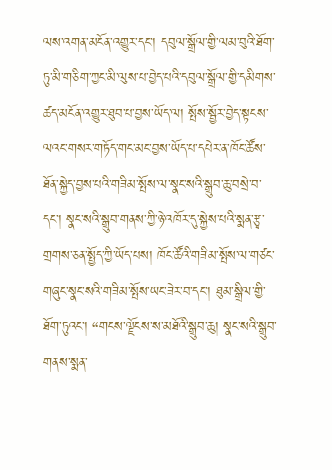ལས་འགན་མངོན་འགྱུར་དང་། དབུལ་སྒྲོལ་གྱི་ལམ་བུའི་ཐོག་ཏུ་མི་གཅིག་ཀྱང་མི་ལུས་པ་བྱེད་པའི་དབུལ་སྒྲོལ་གྱི་དམིགས་ཚད་མངོན་འགྱུར་ཐུབ་པ་བྱས་ཡོད་ལ། སྤོས་སྦྱོར་བྱེད་སྟངས་ལའང་གསར་གཏོད་གང་མང་བྱས་ཡོད་པ་དཔེར་ན་ཁོང་ཚོས་ཐོན་སྐྱེད་བྱས་པའི་གཟིམ་སྤོས་ལ་སྣང་སའི་སྒྲུབ་ཆུ་བསྲེ་བ་དང་། སྣང་སའི་སྒྲུབ་གནས་ཀྱི་ཉེ་འཁོར་དུ་སྐྱེས་པའི་སྨན་རྩྭ་གྲགས་ཅན་སྤྱོད་ཀྱི་ཡོད་པས། ཁོང་ཚོའི་གཟིམ་སྤོས་ལ་གཙང་གཞུང་སྣང་སའི་གཟིམ་སྤོས་ཡང་ཟེར་བ་དང་། ཐུམ་སྒྲིལ་གྱི་ཐོག་ཏུའང་། “གངས་ལྗོངས་ས་མཐོའི་སྒྲུབ་ཆུ། སྣང་སའི་སྒྲུབ་གནས་སྨན་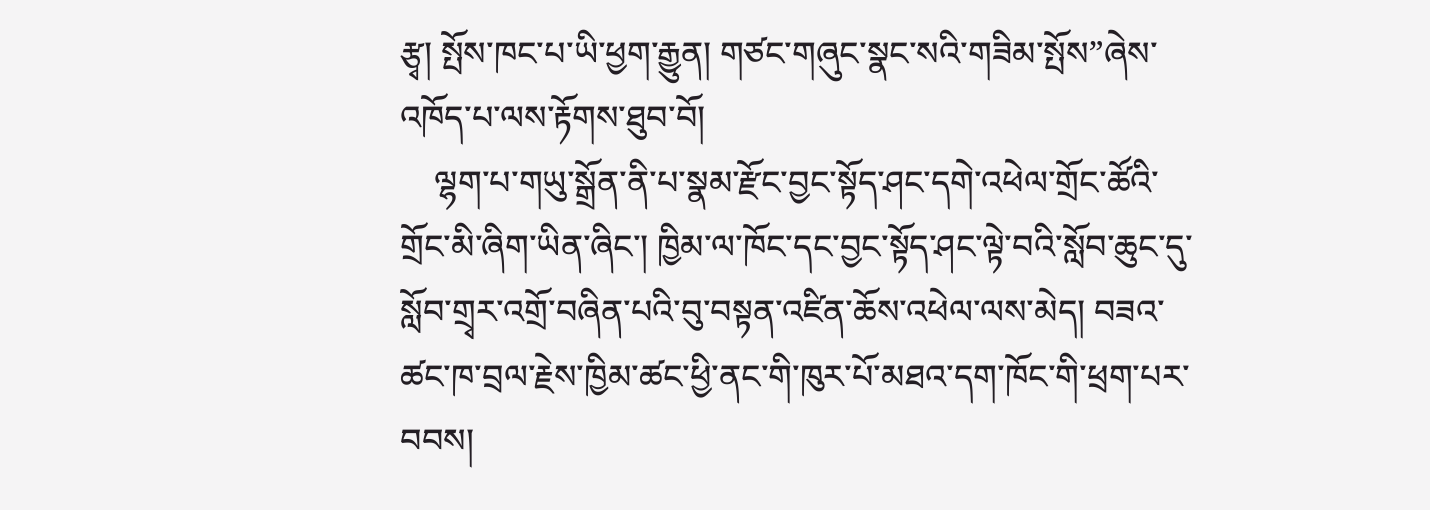རྩྭ། སྤོས་ཁང་པ་ཡི་ཕྱག་རྒྱུན། གཙང་གཞུང་སྣང་སའི་གཟིམ་སྤོས”ཞེས་འཁོད་པ་ལས་རྟོགས་ཐུབ་བོ།
    ལྷག་པ་གཡུ་སྒྲོན་ནི་པ་སྣམ་རྫོང་བྱང་སྟོད་ཤང་དགེ་འཕེལ་གྲོང་ཚོའི་གྲོང་མི་ཞིག་ཡིན་ཞིང་། ཁྱིམ་ལ་ཁོང་དང་བྱང་སྟོད་ཤང་ལྟེ་བའི་སློབ་ཆུང་དུ་སློབ་གྲྭར་འགྲོ་བཞིན་པའི་བུ་བསྟན་འཛིན་ཆོས་འཕེལ་ལས་མེད། བཟའ་ཚང་ཁ་བྲལ་རྗེས་ཁྱིམ་ཚང་ཕྱི་ནང་གི་ཁུར་པོ་མཐའ་དག་ཁོང་གི་ཕྲག་པར་བབས།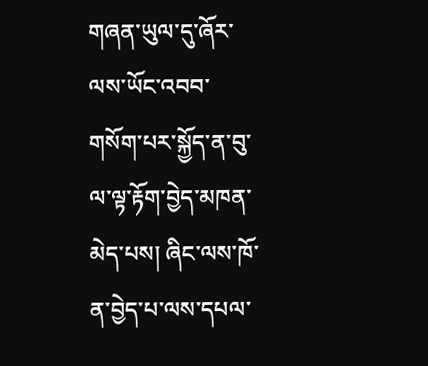གཞན་ཡུལ་དུ་ཞོར་ལས་ཡོང་འབབ་གསོག་པར་སྐྱོད་ན་བུ་ལ་ལྟ་རྟོག་བྱེད་མཁན་མེད་པས། ཞིང་ལས་ཁོ་ན་བྱེད་པ་ལས་དཔལ་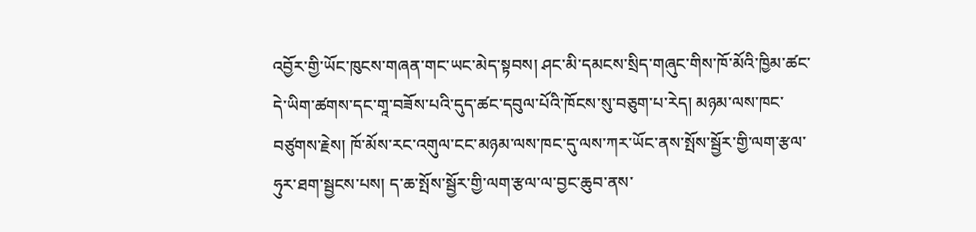འབྱོར་གྱི་ཡོང་ཁུངས་གཞན་གང་ཡང་མེད་སྟབས། ཤང་མི་དམངས་སྲིད་གཞུང་གིས་ཁོ་མོའི་ཁྱིམ་ཚང་དེ་ཡིག་ཚགས་དང་གཱ་བཟོས་པའི་དུད་ཚང་དབུལ་པོའི་ཁོངས་སུ་བཅུག་པ་རེད། མཉམ་ལས་ཁང་བཙུགས་རྗེས། ཁོ་མོས་རང་འགུལ་ངང་མཉམ་ལས་ཁང་དུ་ལས་ཀར་ཡོང་ནས་སྤོས་སྦྱོར་གྱི་ལག་རྩལ་ཧུར་ཐག་སྦྱངས་པས། ད་ཆ་སྤོས་སྦྱོར་གྱི་ལག་རྩལ་ལ་བྱང་ཆུབ་ནས་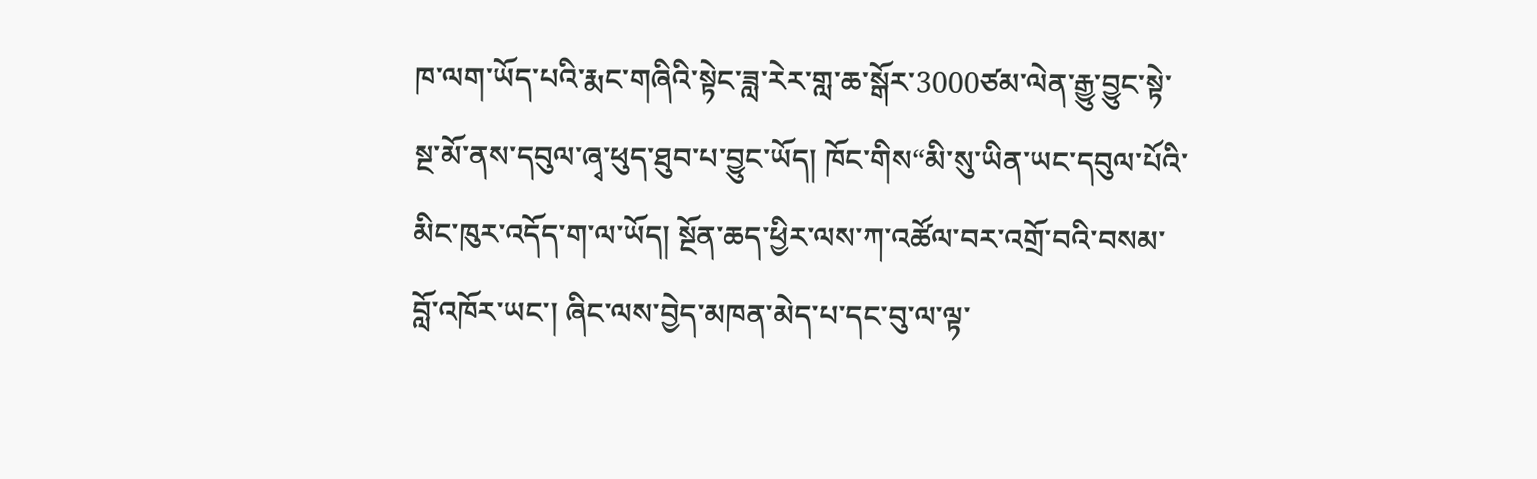ཁ་ལག་ཡོད་པའི་རྨང་གཞིའི་སྟེང་ཟླ་རེར་གླ་ཆ་སྒོར་3000ཙམ་ལེན་རྒྱུ་བྱུང་སྟེ་སྔ་མོ་ནས་དབུལ་ཞྭ་ཕུད་ཐུབ་པ་བྱུང་ཡོད། ཁོང་གིས“མི་སུ་ཡིན་ཡང་དབུལ་པོའི་མིང་ཁུར་འདོད་ག་ལ་ཡོད། སྔོན་ཆད་ཕྱིར་ལས་ཀ་འཚོལ་བར་འགྲོ་བའི་བསམ་བློ་འཁོར་ཡང་། ཞིང་ལས་བྱེད་མཁན་མེད་པ་དང་བུ་ལ་ལྟ་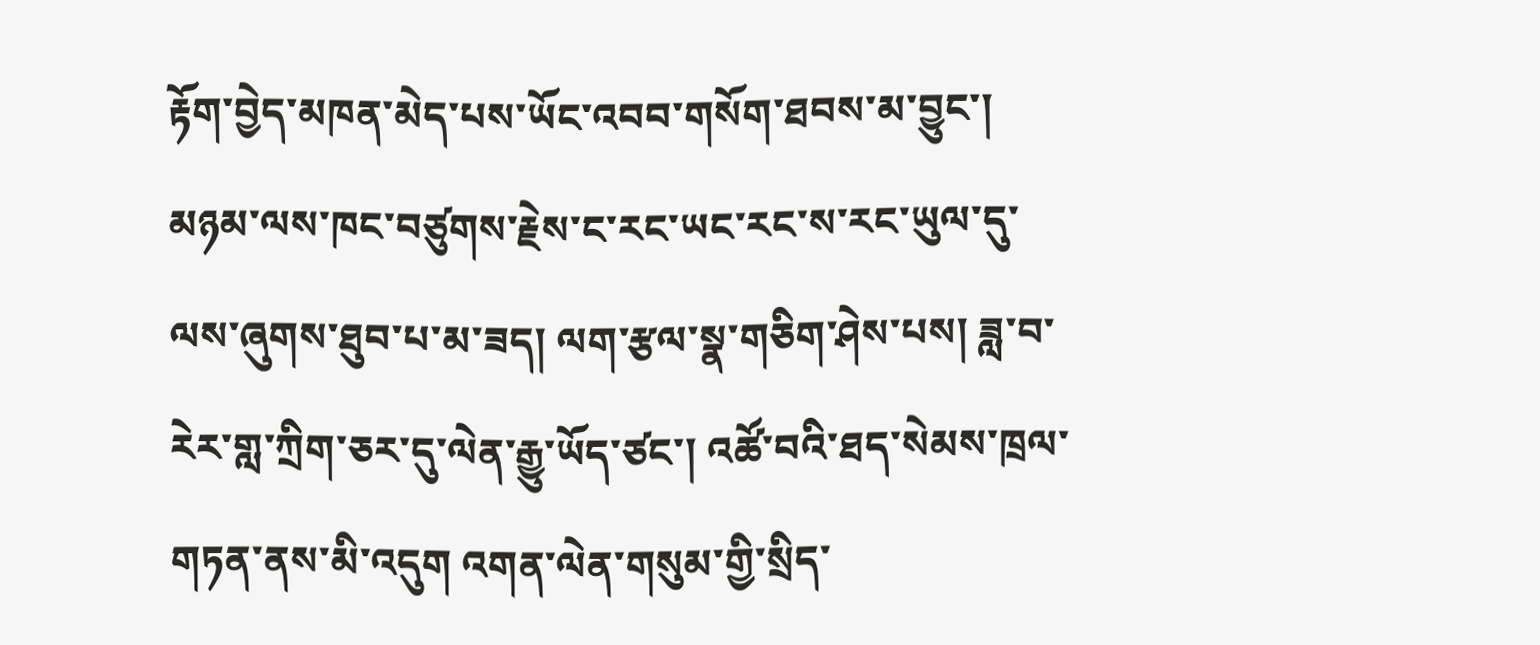རྟོག་བྱེད་མཁན་མེད་པས་ཡོང་འབབ་གསོག་ཐབས་མ་བྱུང་། མཉམ་ལས་ཁང་བཙུགས་རྗེས་ང་རང་ཡང་རང་ས་རང་ཡུལ་དུ་ལས་ཞུགས་ཐུབ་པ་མ་ཟད། ལག་རྩལ་སྣ་གཅིག་ཤེས་པས། ཟླ་བ་རེར་གླ་ཀྲིག་ཅར་དུ་ལེན་རྒྱུ་ཡོད་ཙང་། འཚོ་བའི་ཐད་སེམས་ཁྲལ་གཏན་ནས་མི་འདུག འགན་ལེན་གསུམ་གྱི་སྲིད་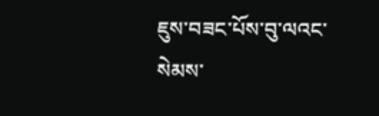ཇུས་བཟང་པོས་བུ་ལའང་སེམས་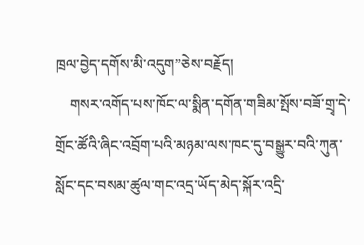ཁྲལ་བྱེད་དགོས་མི་འདུག”ཅེས་བརྗོད།
    གསར་འགོད་པས་ཁོང་ལ་སྨིན་དགོན་གཟིམ་སྤོས་བཟོ་གྲྭ་དེ་གྲོང་ཚོའི་ཞིང་འབྲོག་པའི་མཉམ་ལས་ཁང་དུ་བསྒྱུར་བའི་ཀུན་སློང་དང་བསམ་ཚུལ་གང་འདྲ་ཡོད་མེད་སྐོར་འདྲི་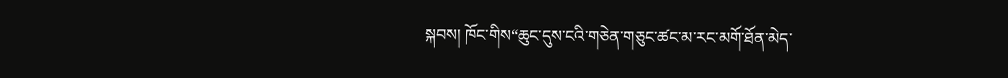སྐབས། ཁོང་གིས“ཆུང་དུས་ངའི་གཅེན་གཅུང་ཚང་མ་རང་མགོ་ཐོན་མེད་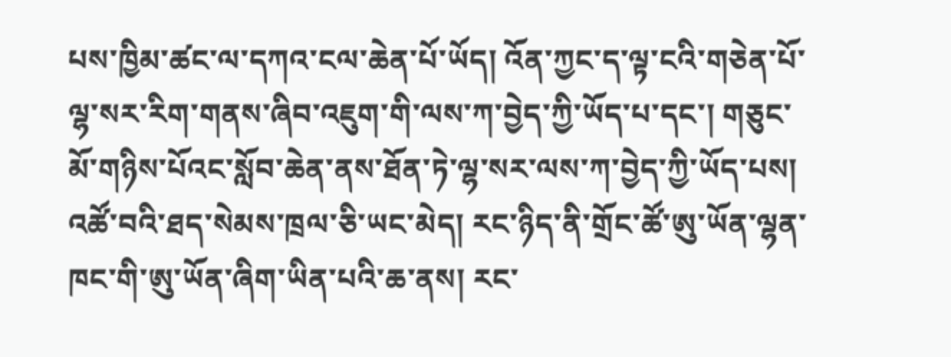པས་ཁྱིམ་ཚང་ལ་དཀའ་ངལ་ཆེན་པོ་ཡོད། འོན་ཀྱང་ད་ལྟ་ངའི་གཅེན་པོ་ལྷ་སར་རིག་གནས་ཞིབ་འཇུག་གི་ལས་ཀ་བྱེད་ཀྱི་ཡོད་པ་དང་། གཅུང་མོ་གཉིས་པོའང་སློབ་ཆེན་ནས་ཐོན་ཏེ་ལྷ་སར་ལས་ཀ་བྱེད་ཀྱི་ཡོད་པས། འཚོ་བའི་ཐད་སེམས་ཁྲལ་ཅི་ཡང་མེད། རང་ཉིད་ནི་གྲོང་ཚོ་ཨུ་ཡོན་ལྷན་ཁང་གི་ཨུ་ཡོན་ཞིག་ཡིན་པའི་ཆ་ནས། རང་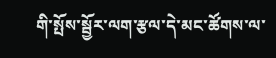གི་སྤོས་སྦྱོར་ལག་རྩལ་དེ་མང་ཚོགས་ལ་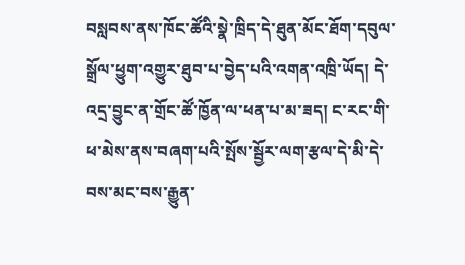བསླབས་ནས་ཁོང་ཚོའི་སྣེ་ཁྲིད་དེ་ཐུན་མོང་ཐོག་དབུལ་སྒྲོལ་ཕྱུག་འགྱུར་ཐུབ་པ་བྱེད་པའི་འགན་འཁྲི་ཡོད། དེ་འདྲ་བྱུང་ན་གྲོང་ཚོ་ཁྱོན་ལ་ཕན་པ་མ་ཟད། ང་རང་གི་ཕ་མེས་ནས་བཞག་པའི་སྤོས་སྦྱོར་ལག་རྩལ་དེ་མི་དེ་བས་མང་བས་རྒྱུན་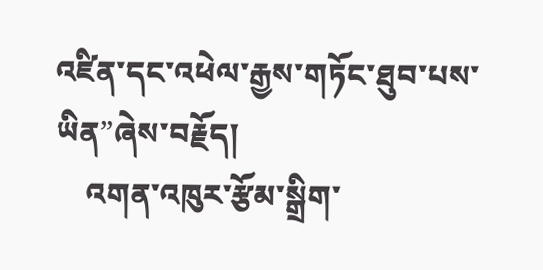འཛིན་དང་འཕེལ་རྒྱས་གཏོང་ཐུབ་པས་ཡིན”ཞེས་བརྗོད།
    འགན་འཁུར་རྩོམ་སྒྲིག་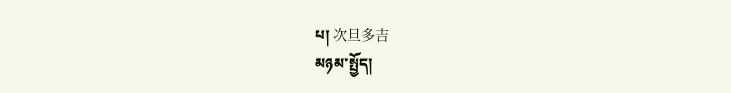པ། 次旦多吉
མཉམ་སྤྱོད།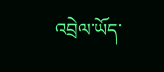འབྲེལ་ཡོད་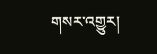གསར་འགྱུར།